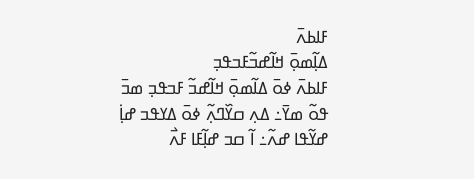ߓߊߕߍ߫
ߡߊ߲߬ߘߋ߲߫ ߞߊ߬ߝߏ߬ߓߏߟߏ߲
ߓߊߕߍ߫ ߦߋ߫ ߡߊ߬ߘߋ߲߫ ߞߊ߬ߝߏ߬ ߓߏߟߏ߲ ߘߏ߫ ߟߋ߬ ߘߌ߫߸ ߡߍ߲ ߛߌ߰ߣߍ߲߬ ߦߋ߫ ߡߌߟߏ ߝߊ߲߭ ߝߌ߬ߟߊ ߝߍ߬߸ ߊ߬ ߛߏ ߝߊ߲߬ߓߊ ߓߍ߯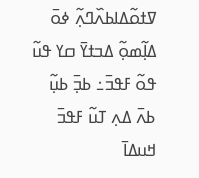ߜߙߋ߬ߡߊߕߍ߰ߣߍ߲߬ ߦߋ߫ ߡߊ߲߬ߘߋ߲߬ ߡߏߙߌ߫ ߛߌ ߟߎ߬ ߟߋ߬ ߓߟߏ߫߸ ߕߏ߲߫ ߕߎ߲߬ ߕߍ߫ ߡߍ߲ ߠߎ߬ ߓߟߏ߫ ߞߎߡߊ߫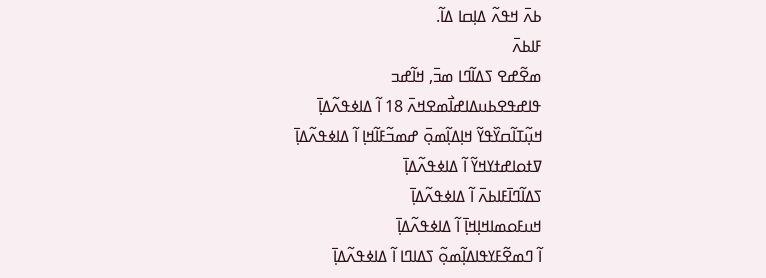ߕߍ߫ ߞߟߍ߬ ߡߊ߲ߛߊ ߡߊ߬.
ߓߊߕߍ߫
ߘߐ߬ߝߐ ߖߡߊ߬ߣߊ ߘߏ߫, ߞߊ߬ߝߏ
ߟߊߝߟߐߕߎߡߊߝߊ߯ߘߐߞߍ߫ 18 ߊ߬ ߡߊߦߟߍ߬ߡߊ߲߫
ߞߎ߲߬ߠߊ߬ߛߌ߰ߟߌ߬ ߞߊ߲ߡߊ߲߬ߘߋ߲߫ ߝߘߏ߬ߓߊ߬ߞߊ߲ ߊ߬ ߡߊߦߟߍ߬ߡߊ߲߫
ߜߙߋߊߝߙߌߞߌ߬ ߊ߬ ߡߊߦߟߍ߬ߡߊ߲߫
ߖߡߊ߬ߣߊ߫ߓߊߕߍ߫ ߊ߬ ߡߊߦߟߍ߬ߡߊ߲߫
ߞߎߓߋߘߊߞߊ߲ߞߊ߲߫ ߊ߬ ߡߊߦߟߍ߬ߡߊ߲߫
ߊ߬ ߣߘߐ߬ߓߌߟߊߡߊ߲߬ߘߋ߲߬ ߖߡߊߣߊ ߊ߬ ߡߊߦߟߍ߬ߡߊ߲߫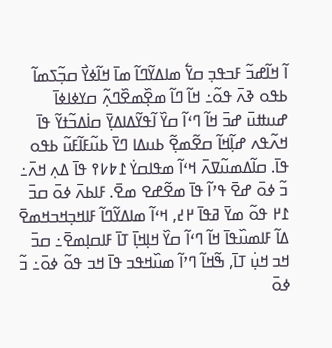ߊ߬ ߞߊ߬ߝߏ߬ ߓߏߟߏ߲ ߛߌ߱ ߘߊߡߌ߬ߣߊ߬ ߘߊ߫ ߞߊ߬ߦߌ߯ ߛߏ߲߬ߖߘߊ߬ ߕߟߋ ߢߍ߫ ߟߋ߬߸ ߞߊ߬ ߣߊ߬ ߘߐ߲߰ߘߐ߰ߣߍ߲߬ ߛߌߦߊߦߊ߫ ߝߎߚߎ߫ ߝߏ߫ ߞߊ߬ ߣߵߊ߬ ߛߌ߰ ߊ߬ߟߌ߬ߡߊߡߌ߲߫ ߛߊ߭ߡߏ߬ߙߌ߬ ߟߊ߫ ߞߍ߬ߟߍ ߝߊ߲߬ߞߊ߬ ߛߐ߬ߘߐ߲߬ ߕߎߡߊ ߣߌ߫ ߕߎ߬ߓߊ߬ߓߎ߬ ߕߟߋ ߟߊ߫. ߛߊ߬ߡߘߎ߬ߜߍ߫ ߞߵߊ߬ ߘߟߊߛߌ߭ ߁߈߇߉ ߟߊ߫ ߡߍ߲ ߞߍ߫߸ ߏ߬ ߦߋ߫ ߝߐ߫ ߟߴߊ߬ ߟߊ߫ ߘߐ߬ߝߐ ߘߐ߫. ߓߊߕߍ߫ ߦߋ߫ ߛߏ߫ ߁߂ ߟߋ߬ ߘߌ߫ ߥߟߊ߫ ߂߄, ߞߵߊ߬ ߘߊߡߌ߬ߣߊ߬ ߓߊߞߏ߲ߞߏߞߘߐ߫ ߡߊ߬ ߓߊߘߎ߰ߟߊ߫ ߞߊ߬ ߣߵߊ߬ ߛߌ߰ ߞߊ߲ߞߊ߲߫ ߠߊ߫ ߓߊߛߊ߲ߘߐ߫߸ ߛߏ߫ ߞߏ ߞߎ߲߭ ߠߊ߫, ߒ߬ߞߊ߬ ߣߴߊ߬ ߘߎ߰ߞߟߏ ߟߊ߫ ߞߏ ߟߋ߬ ߦߋ߫߸ ߏ߬ ߦߋ߫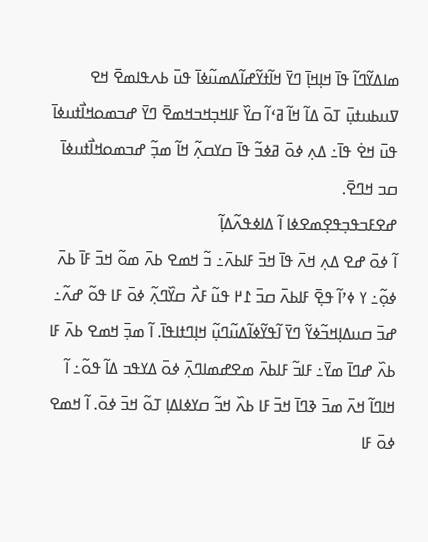ߘߊߡߌ߬ߣߊ߬ ߟߊ߫ ߞߊ߲ߞߊ߲߫ ߣߌ߫ ߞߊ߬ߙߌ߬ߝߊ߬ߡߘߎ߬ߦߊ߫ ߟߎ߫ ߕߍߟߊߘߐ߫ ߞߐ ߜߎߕߎߙߎ߲߫ ߠߋ߫ ߡߊ߬ ߞߊ߬ ߥߵߊ߬ ߛߌ߰ ߓߊߞߏ߲ߞߏߞߘߐ߫ ߣߌ߫ ߝߏߘߋߞߊ߯ߙߎߦߊ߫ ߟߎ߫ ߞߐ߭ ߟߊ߫߸ ߡߍ߲ ߦߋ߫ ߥߦߏ߬ ߟߊ߫ ߛߌߛߍ߲߬ ߞߊ߬ ߘߏ߲߬ ߝߏߘߋߞߊ߯ߙߎߦߊ߫ ߛߏ ߞߣߐ߫.
ߝߐߓߏߟߏ߲ߟߐ߲ߘߐߦߊ ߊ߬ ߡߊߦߟߍ߬ߡߊ߲߬
ߊ߬ ߦߋ߫ ߝߐ ߡߍ߲ ߞߍ߫ ߟߊ߫ ߞߏ߫ ߓߊߕߍ߫߸ ߏ߬ ߞߘߐ ߕߍ߫ ߘߋ߬ ߞߏ߫ ߓߊ߫ ߕߍ߫ ߦߋ߲߬߸ ߌ ߦߴߊ߬ ߟߐ߲߫ ߓߊߕߍ߫ ߛߏ߫ ߁߂ ߟߎ߬ ߓߍ߯ ߛߌ߰ߣߍ߲߬ ߦߋ߫ ߓߊ ߟߋ߬ ߝߍ߬߸ ߝߏ߫ ߛߎߡߊ߲ߞߏ߬ߦߌ߬ ߣߌ߫ ߊ߬ߟߌ߬ߦߊ߬ߡߎ߬ߣߎ߲߬ ߞߊ߲ߣߙߊߟߊ߫. ߊ߬ ߘߏ߲߫ ߞߘߐ ߕߍ߫ ߓߊ ߕߍ߰ ߝߣߊ߫ ߘߌ߫߸ ߓߊߏ߬ ߓߊߕߍ߫ ߘߐߝߘߊߣߍ߲߫ ߦߋ߫ ߡߌߟߏ ߡߊ߬ ߟߋ߬߸ ߊ߬ ߞߊߣߊ߬ ߞߍ߫ ߘߏ߫ ߢߣߊ߫ ߞߏ߫ ߓߊ ߕߍ߰ ߞߏ߬ ߛߌߦߊߡߊ߲ ߠߋ߬ ߞߏ߫ ߦߋ߫. ߊ߬ ߞߘߐ ߦߋ߫ ߓߊ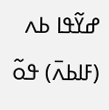ߝߌ߬ߟߊ ߕߍ (ߓߊߕߍ߫) ߟߋ߬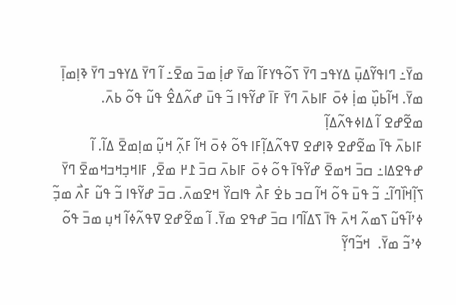ߘߌ߫߸ ߣߊߟߌ߬ߡߎ߲߫ ߡߌߟߏ ߣߌ߫ ߖߋ߬ߟߌߓߊ߬ ߘߌ߫ ߝߊ߲߭ ߘߏ߫ ߘߐ߫߸ ߊ߬ ߣߌ߫ ߡߌߟߏ ߣߌ߫ ߢߊ߲ߘߊ߲߫ ߘߌ߫. ߞߊ߬ߕߎ߲߰ ߘߊ߲߭ ߦߋ߫ ߓߊߕߍ߫ ߣߌ߫ ߓߊ߫ ߝߌ߬ߟߊ ߏ߬ ߟߎ߫ ߝߍ߬ߡߐ߮ ߟߎ߬ ߟߋ߬ ߕߍ߫.
ߘߐ߬ߝߐ ߊ߬ ߡߊߦߟߍ߬ߡߊ߲߬
ߓߊߕߍ߫ ߟߊ߫ ߘߐ߬ߝߐ ߢߊߝߐ ߜߟߍ߬ߡߊ߲߬ߓߊ ߟߋ߬ ߦߋ߫ ߞߊ߬ ߓߍ߲߬ ߞߎ߲߬ ߘߊ߲ߘߐ߫ ߡߊ߬. ߊ߬ ߝߟߐߡߊ߸ ߛߏ߫ ߞߘߐ߫ ߝߌ߬ߟߊ߫ ߟߋ߬ ߦߋ߫ ߓߊߕߍ߫ ߛߏ߫ ߁߂ ߘߐ߫, ߓߊߞߏ߲ߞߏߞߘߐ߫ ߣߌ߫ ߖߊ߲߬ߞߊ߰ߣߊ߬߸ ߏ߬ ߟߎ߫ ߟߋ߬ ߞߊ߬ ߛߏ ߕߐ߭ ߓߍ߯ ߟߊߛߌ߰ ߞߐߘߍ߫. ߛߏ߫ ߝߌ߬ߟߊ ߏ߬ ߟߎ߬ ߓߍ߯ ߘߏ߲߬ ߦߴߊ߬ߟߎ߬ ߖߘߍ߬ ߞߍ߫ ߟߊ߫ ߖߡߊ߬ߣߊ ߛߏ߫ ߝߟߐ ߘߌ߫. ߊ߬ ߘߐ߬ߝߐ ߜߟߍ߬ߦߊ߬ ߞߎ߲ ߘߏ߫ ߟߋ߬ ߦߴߏ߬ ߘߌ߫.  ߞߏ߬ߣߌ߲߬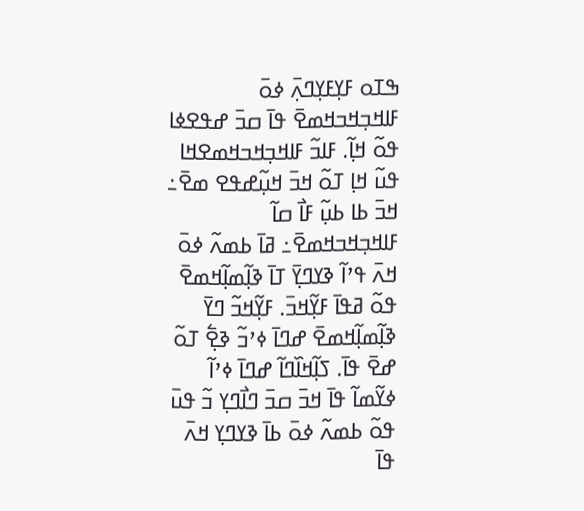ߒߠߋ ߓߌ߲ߓߌ߲ߣߍ߲߫ ߦߋ߫ ߓߊߞߏ߲ߞߏߞߘߐ߫ ߟߊ߫ ߛߏ߫ ߝߟߐߦߊ ߟߋ߬ ߞߊ߲߬. ߓߊߏ߬ ߓߊߞߏ߲ߞߏߞߘߐߞߊ ߟߎ߬ ߞߊ߲ ߠߋ߬ ߞߏ߫ ߞߎ߲߬ߝߟߐ ߘߐ߫߸ ߞߏ߫ ߕߊ ߕߎ߲߬ ߓߊ߯ ߛߊ߬ ߓߊߞߏ߲ߞߏߞߘߐ߫߸ ߥߊ߫ ߕߘߍ߬ ߦߋ߫ ߞߍ߫ ߟߴߊ߬ ߢߌߣߌ߲߫ ߠߊ߫ ߢߊ߲߬ߘߊ߲߬ߞߘߐ߫ ߟߋ߬ ߥߟߊ߫ ߓߌ߲߬ߞߏ߫. ߓߌ߲߬ߞߏ߬ ߣߌ߫ ߢߊ߲߬ߘߊ߲߬ߞߘߐ߫ ߝߣߊ߫ ߦߴߏ߬ ߢߐ߲߱ ߠߋ߬ ߝߐ߫ ߟߊ߫. ߖߊ߲߬ߞߊ߰ߣߊ߬ ߝߣߊ߫ ߦߴߊ߬ ߦߌ߬ߘߊ߬ ߟߊ߫ ߞߏ߫ ߛߏ߫ ߣߊ߯ߣߌ߲ ߏ߬ ߟߎ߫ ߟߋ߬ ߕߘߍ߬ ߦߋ߫ ߕߊ߫ ߢߌߣߌ߲ ߞߍ߫ ߟߊ߫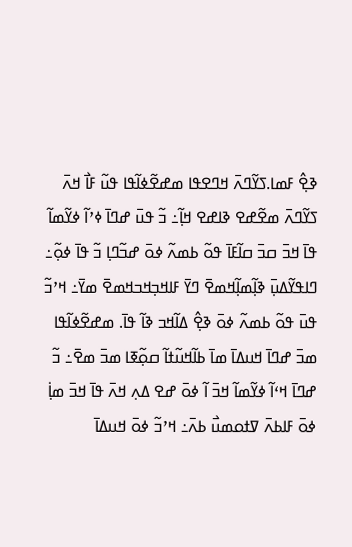ߢߐ߲߮ ߓߘߊ.ߖߌ߬ߣߍ߫ ߞߣߐߟߊ ߘߝߐ߬ߦߊ߬ߟߊ ߟߎ߬ ߓߊ߯ ߞߍ߫ ߖߌ߬ߣߍ߫ ߘߐ߬ߝߐ ߢߊߝߐ ߞߊ߲߬߸ ߏ߬ ߟߎ߫ ߝߣߊ߫ ߦߴߊ߬ ߦߌ߬ߘߊ߬ ߟߊ߫ ߞߏ߫ ߛߏ߫ ߛߊ߬ߓߊ߫ ߟߋ߬ ߕߘߍ߬ ߦߋ߫ ߝߏ߬ߣߊ߲ ߏ߬ ߟߊ߫ ߦߋ߲߬߸ ߣߊߟߌ߬ߡߎ߲߫ ߢߊ߲߬ߘߊ߲߬ߞߘߐ߫ ߣߌ߫ ߓߊߞߏ߲ߞߏߞߘߐ߫ ߘߌ߫߸ ߞߴߏ߬ ߟߎ߫ ߟߋ߬ ߕߘߍ߬ ߦߋ߫ ߢߐ߲߮ ߡߊ߬ߞߏ ߢߊ߬ ߟߊ߫. ߘߝߐ߬ߦߊ߬ߟߊ ߘߏ߫ ߝߣߊ߫ ߞߎߡߊ߫ ߘߊ߫ ߕߊ߬ߞߎ߬ߙߊ߬ ߛߋ߲߬ߧߊ ߘߏ߫ ߘߐ߫߸ ߏ߬ ߝߣߊ߫ ߞߵߊ߬ ߦߌ߬ߘߊ߬ ߞߏ߫ ߊ߬ ߦߋ߫ ߝߐ ߡߍ߲ ߞߍ߫ ߟߊ߫ ߞߏ߫ ߘߊ߲߭ ߦߋ߫ ߓߊߕߍ߫ ߜߙߋߘߎ߯ ߕߍ߫߸ ߞߴߏ߬ ߦߋ߫ ߞߎߡߊ߫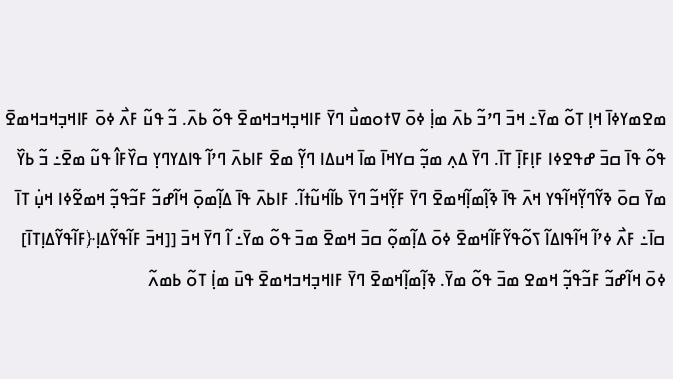ߘߐߘߌߦߊ߫ ߞߊ߲ ߠߋ߬ ߘߌ߫߸ ߞߏ߫ ߣߴߏ߬ ߕߍ߫ ߘߊ߲߭ ߦߋ߫ ߜߙߋߘߎ߯ ߣߌ߫ ߓߊߞߏ߲ߞߏߞߘߐ߫ ߟߋ߬ ߕߍ߫. ߏ߬ ߟߎ߬ ߓߍ߯ ߦߋ߫ ߓߊߞߏ߲ߞߏߞߘߐ߫ ߟߋ߬ ߟߊ߫ ߛߏ߫ ߝߟߐߦߊ ߓߊ߲ߓߊ߲߫ ߠߊ߫. ߣߌ߫ ߡߍ߲ ߘߏ߲߬ ߛߌߞߊ߫ ߘߊ߫ ߞߎߡߊ ߣߌ߲߬ ߘߐ߫ ߓߊߕߍ߫ ߣߴߊ߬ ߟߊߡߌߣߌ߲ ߛߌ߰ߓߊ߮ ߟߎ߬ ߘߐ߫߸ ߏ߬ ߕߌ߰ ߘߌ߫ ߛߋ߫ ߢߌ߬ߣߌ߲߬ߞߊ߬ߟߌ ߞߍ߫ ߟߊ߫ ߢߊ߲߬ߘߊ߲߬ߞߘߐ߫ ߣߌ߫ ߓߌ߲߬ߞߏ߬ ߣߌ߫ ߕߊ߬ߞߎ߬ߙߊ߬. ߓߊߕߍ߫ ߟߊ߫ ߡߊ߲߬ߘߋ߲߫ ߞߊ߬ߝߏ߬ ߓߏ߬ߟߏ߲߬ ߞߘߐ߬ߦߊ ߞߎ߲߭ ߠߊ߫ ߛߊ߫߸ ߓߍ߯ ߦߴߊ߬ ߞߊ߬ߟߊߡߊ߬ ߖߋ߬ߟߌ߬ߓߊ߬ߞߘߐ߫ ߦߋ߫ ߡߊ߲߬ߘߋ߲߬ ߛߏ߫ ߞߘߐ߫ ߘߏ߫ ߟߋ߬ ߘߌ߫߸ ߊ߬ ߣߌ߫ ߞߏ߫ [[ߞߏ߫ ߓߊ߬ߟߌ߬ߡߊ߲﴿ߓߊ߬ߟߌ߬ߡߊ߲ߠߊ߫] ߦߋ߫ ߞߊ߬ߝߏ߬ ߓߏ߬ߟߏ߲߬ ߞߘߐ ߘߏ߫ ߟߋ߬ ߘߌ߫. ߢߊ߲߬ߘߊ߲߬ߞߘߐ߫ ߣߌ߫ ߓߊߞߏ߲ߞߏߞߘߐ߫ ߟߎ߫ ߘߊ߲߭ ߠߋ߬ ߕߘߍ߬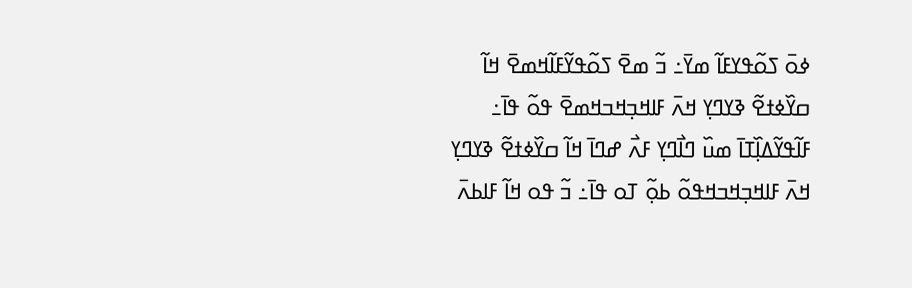ߦߋ߫ ߖߋ߬ߟߌߓߊ߬ ߘߌ߫߸ ߏ߬ ߘߐ߫ ߖߋ߬ߟߌ߬ߓߊ߬ߞߘߐ߫ ߞߊ߬ ߛߌ߰ߦߙߐ߬ ߢߌߣߌ߲ ߞߍ߫ ߓߊߞߏ߲ߞߏߞߘߐ߫ ߟߋ߬ ߟߊ߫߸ ߓߊ߬ߟߌ߬ߡߊ߲߰ߠߊ߫ ߘߎ߰ ߣߊ߯ߣߌ߲ ߓߍ߯ ߝߣߊ߫ ߞߊ߬ ߛߌ߰ߦߙߐ߬ ߢߌߣߌ߲ ߞߍ߫ ߓߊߞߏ߲ߞߏߞߟߋ߬ ߕߋ߲߬ ߠߋ ߟߊ߫߸ ߏ߬ ߟߋ ߞߊ߬ ߓߊߕߍ߫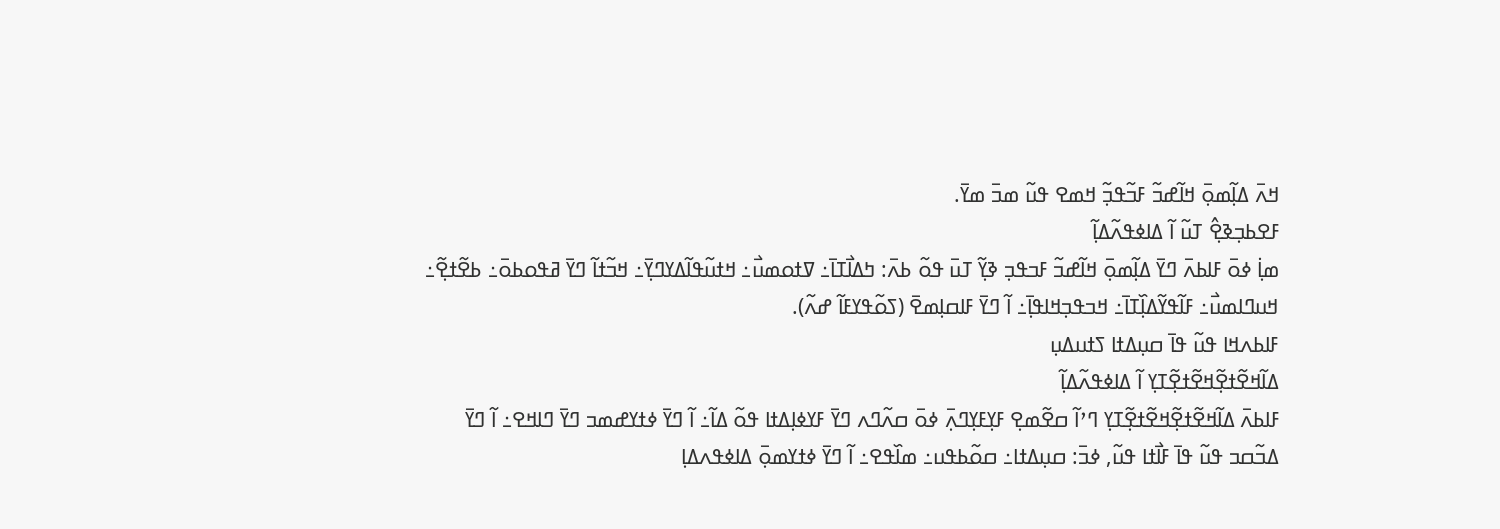ߞߍ߫ ߡߊ߲߬ߘߋ߲߫ ߞߊ߬ߝߏ߬ ߓߏ߬ߟߏ߲߬ ߞߘߐ ߟߎ߬ ߘߏ߫ ߘߌ߫.
ߓߐߕߏ߲ߢߐ߲߮ ߠߎ߬ ߊ߬ ߡߊߦߟߍ߬ߡߊ߲߬
ߘߊ߲߭ ߦߋ߫ ߓߊߕߍ߫ ߣߌ߫ ߡߊ߲߬ߘߋ߲߫ ߞߊ߬ߝߏ߬ ߓߏߟߏ߲ ߢߌ߲߬ ߠߎ߫ ߟߋ߬ ߕߍ߫: ߤߡߊ߯ߠߊ߫߸ ߜߙߋߘߎ߯߸ ߞߙߎ߬ߟߊ߬ߡߌߣߌ߲߫߸ ߞߏ߬ߙߊ߬ ߣߌ߫ ߥߟߋߕߋ߫߸ ߕߐ߬ߙߐ߲߬߸ ߞߎߣߊߘߎ߯߸ ߓߊ߬ߟߌ߬ߡߊ߲߰ߠߊ߫߸ ߞߏߟߏ߲ߞߊߟߊ߲߫߸ ߊ߬ ߣߌ߫ ߓߊߛߊ߲ߘߐ߫ (ߖߋ߬ߟߌߓߊ߬ ߝߍ߬).
ߓߊߕߍߞߊ ߟߎ߬ ߟߊ߫ ߛߎ߲ߡߙߊ ߖߙߎߡߎ߲
ߡߊ߬ߞߐ߬ߙߐ߲߬ߞߐ߬ߙߐ߲߬ߠߌ߲ ߊ߬ ߡߊߦߟߍ߬ߡߊ߲߬
ߓߊߕߍ߫ ߡߊ߬ߞߐ߬ߙߐ߲߬ߞߐ߬ߙߐ߲߬ߠߌ߲ ߣߴߊ߬ ߛߐ߬ߘߐ߲ ߓߌ߲ߓߌ߲ߣߍ߲߫ ߦߋ߫ ߛߍ߬ߣߍ ߣߌ߫ ߓߌߦߊ߲ߡߙߊ ߟߋ߬ ߡߊ߬߸ ߊ߬ ߣߌ߫ ߦߙߌߝߘߏ ߣߌ߫ ߣߊߞߐ߸ ߊ߬ ߣߌ߫ ߡߏ߬ߛߏ ߟߎ߬ ߟߊ߫ ߓߊ߯ߙߊ ߟߎ߬, ߦߏ߫: ߛߎ߲ߡߙߊ߸ ߛߋ߬ߕߟߎ߸ ߘߊ߰ߟߐ߸ ߊ߬ ߣߌ߫ ߦߙߌߘߋ߲߫ ߡߊߦߟߍߡߊ߲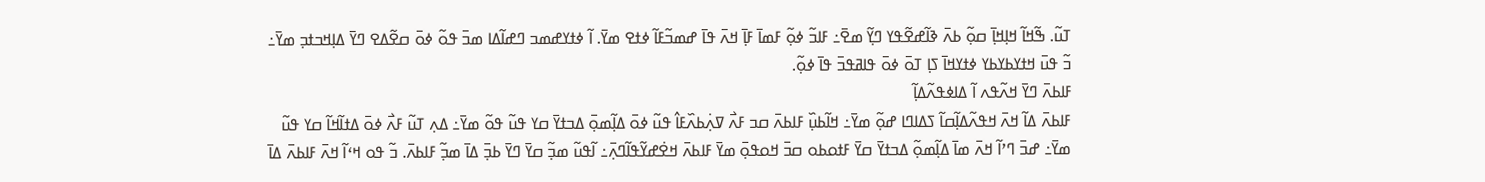ߠߎ߬. ߒ߬ߞߊ߬ ߞߊ߲ߞߊ߲߫ ߛߋ߲߬ ߕߍ߫ ߢߊ߬ߝߐ߬ߟߌ ߣߌ߲߬ ߘߐ߫߸ ߓߊߏ߬ ߦߋ߲߬ ߓߘߊ߫ ߓߊ߲߫ ߞߍ߫ ߟߊ߫ ߝߘߏ߬ߓߊ߬ ߦߙߐ ߘߌ߫. ߊ߬ ߦߙߌߝߘߏ ߣߝߊ߬ߡߊ ߘߏ߫ ߟߋ߬ ߦߋ߫ ߛߐ߬ߡߐ ߣߌ߫ ߡߊ߲ߞߏߙߏ߲ ߘߌ߫߸ ߏ߬ ߟߎ߫ ߞߙߌߕߌߕߌ ߦߙߌߞߊ߫ ߖߊ߲ ߠߋ߫ ߦߋ߫ ߟߊߥߟߏ߫ ߟߊ߫ ߦߋ߲߬.
ߓߊߕߍ߫ ߣߌ߫ ߞߍ߬ߟߍ ߊ߬ ߡߊߦߟߍ߬ߡߊ߲߬
ߓߊߕߍ߫ ߡߊ߬ ߞߍ߫ ߞߟߍ߬ߡߊ߲߬ߛߊ߬ ߖߡߊߣߊ ߝߋ߲߬ ߘߌ߫߸ ߞߊ߬ߕߎ߲߰ ߓߊߕߍ߫ ߛߏ ߓߍ߯ ߜߍ߲߭ߕߍ߰ߓߊ߮ ߟߎ߬ ߦߋ߫ ߡߊ߲߬ߘߋ߲߫ ߡߏߙߌ߫ ߛߌ ߟߎ߬ ߟߋ߬ ߘߌ߫߸ ߡߍ߲ ߠߎ߬ ߓߍ߯ ߦߋ߫ ߡߙߊ߬ߞߊ߬ ߛߌ ߟߎ߬ ߘߌ߫߸ ߝߏ߫ ߣߴߊ߬ ߞߍ߫ ߘߊ߫ ߡߊ߲߬ߘߋ߲߬ ߡߏߙߌ߫ ߛߌ߫ ߓߙߋߕߋ ߛߏ߫ ߞߋߟߋ߲߫ ߘߌ߫ ߓߊߕߍ߫ ߞߐ߭ߝߌ߬ߟߊ߬ߣߍ߲߫߸ ߊ߬ߟߎ߬ ߘߏ߲߬ ߛߌ߫ ߣߌ߫ ߕߏ߲߫ ߡߊ߫ ߘߏ߲߬ ߓߊߕߍ߫. ߏ߬ ߟߋ ߞߵߊ߬ ߞߍ߫ ߓߊߕߍ߫ ߡߊ߫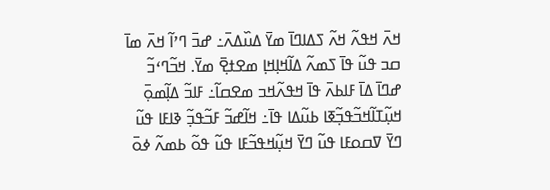ߞߍ߫ ߞߟߍ߬ ߞߍ߬ ߖߡߊߣߊ߫ ߘߌ߫ ߡߎ߰ߡߍ߫߸ ߝߏ߫ ߣߴߊ߬ ߞߍ߫ ߘߊ߫ ߛߏ ߟߎ߬ ߟߊ߫ ߖߘߍ߬ ߡߊ߬ߞߊ߲ߞߊ߲ ߘߐߙߐ߲߫ ߘߌ߫. ߞߏ߬ߣߵߏ߬ ߝߣߊ߫ ߡߊ߫ ߓߊߕߍ߫ ߟߊ߫ ߞߟߍ߬ߞߏ ߘߐߛߊ߬߸ ߓߊߏ߬ ߡߊ߲߬ߘߋ߲߫ ߞߎ߲߬ߠߊ߬ߞߏ߬ߟߏ߲߬ߧߊ ߕߎ߬ߡߊ ߟߊ߫߸ ߞߊ߬ߝߏ߬ ߓߏ߬ߟߏ߲߬ ߢߊߓߊ ߟߎ߬ ߣߌ߫ ߜߛߋߓߊ ߟߎ߬ ߣߌ߫ ߞߎ߲߬ߞߟߏ߬ߓߊ ߟߎ߬ ߟߋ߬ ߕߘߍ߬ ߦߋ߫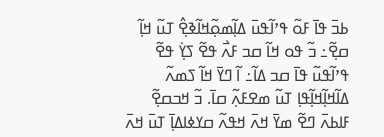ߕߏ߫ ߟߊ߫ ߓߋ߬ ߟߴߊ߬ߟߎ߫ ߡߊ߲߬ߘߋ߲߬ߞߊ߬ߢߐ߲߮ ߠߎ߬ ߞߊ߲߬ ߛߐ߲߬߸ ߏ߬ ߟߋ ߞߊ߬ ߛߏ ߓߍ߯ ߟߐ߬ ߖߌ߲߭ ߟߐ߬ ߟߴߊ߬ߟߎ߬ ߟߊ߫ ߛߏ ߡߊ߬߸ ߊ߬ ߣߌ߫ ߞߊ߬ ߖߘߍ߬ ߡߊ߬ߞߊ߲߬ߞߊ߲߬ߟߊ߲ ߠߎ߬ ߘߐߓߍ߲߬ ߛߊ߫. ߏ߬ ߞߏߛߐ߲߬ ߓߊߕߍ߫ ߣߐ߬ ߘߌ߫ ߞߍ߫ ߞߟߍ߬ ߛߌߦߊߡߊ߲߫ ߠߎ߫ ߞߍ߫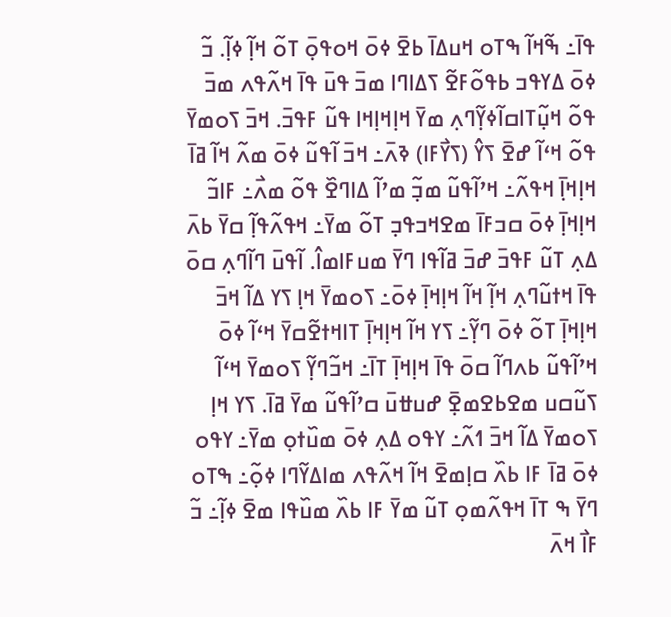ߟߊ߫߸ ߒ߬ߞߊ߬ ߒߠߋ ߞߎߡߊ߫ ߕߐ߫ ߦߋ߫ ߞߋߟߋ߲߫ ߠߋ߬ ߞߊ߲߬ ߦߊ߲߬. ߏ߬ ߦߋ߫ ߡߌߟߏ ߕߟߋ߬ߓߐ߬ ߖߡߊߣߊ ߘߏ߫ ߟߎ߫ ߟߊ߫ ߞߍ߬ߟߍ ߘߏ߫ ߟߋ߬ ߞߎ߲߬ߠߊߛߊ߬ߦߌ߲߬ߣߍ߲ ߘߌ߫ ߞߊ߲ߞߊ߲ߞߊ ߟߎ߬ ߓߟߏ߫. ߞߏ߫ ߖߋߘߌ߫ ߟߋ߬ ߞߵߊ߬ ߝߐ߫ ߖߌ߮ (ߖߌ߯ߓߊ) ߢߍ߫߸ ߞߏ߫ ߊ߬ߟߎ߬ ߦߋ߫ ߘߍ߬ ߞߊ߬ ߥߊ߫ ߞߊ߲ߞߊ߲߫ ߞߟߍ߬߸ ߞߴߊ߬ߟߎ߬ ߘߏ߲߬ ߘߴߊ߬ ߡߊߣߐ߰ ߟߋ߬ ߘߍ߯߸ ߓߊߏ߬ ߞߊ߲ߞߊ߲߫ ߦߋ߫ ߛߏߓߊ߫ ߘߐߞߏߟߏ߲ ߠߋ߬ ߘߌ߫߸ ߞߟߍ߬ߟߊ߲߬ ߛߌ߫ ߕߍ߫ ߡߍ߲ ߠߎ߬ ߓߟߏ߫ ߝߏ߫ ߥߊ߬ߟߊ ߣߌ߫ ߘߎߓߊߘߊ߮. ߊ߬ߟߎ߫ ߣߊ߬ߣߍ߲ ߛߋ߫ ߟߊ߫ ߞߙߎ߬ߣߍ߲ ߞߊ߲߬ ߞߊ߬ ߞߊ߲ߞߊ߲߫ ߦߋ߫߸ ߖߋߘߌ߫ ߞߊ߲ ߖߌ ߡߊ߬ ߞߏ߫ ߞߊ߲ߞߊ߲߫ ߠߋ߬ ߦߋ߫ ߣߌ߲߬߸ ߖߌ ߞߊ߬ ߞߊ߲ߞߊ߲߫ ߠߊߞߙߐ߬ߛߌ߫ ߞߵߊ߬ ߦߋ߫ ߞߴߊ߬ߟߎ߬ ߕߍߣߊ߬ ߛߋ߫ ߟߊ߫ ߞߊ߲ߞߊ߲߫ ߠߊ߫߸ ߞߏ߬ߣߌ߲߬ ߖߋߘߌ߫ ߞߵߊ߬ ߖߎ߬ߛߎ ߘߐߕߐߘߐ߲߫ ߝߎߚߎ߫ ߛߴߊ߬ߟߎ߬ ߘߌ߫ ߥߊ߫. ߖߌ ߞߊ߲ ߖߋߘߌ߫ ߡߊ߬ ߞߏ߫ ߗߍ߬߸ ߌߟߋ ߡߍ߲ ߦߋ߫ ߘߎ߰ߙߋ߲ ߘߌ߫߸ ߌߟߋ ߦߋ߫ ߥߊ߫ ߓߊ ߕߍ߰ ߛߊ߲ߘߐ߫ ߞߊ߬ ߞߍ߬ߟߍ ߘߊߡߌ߬ߣߊ ߦߋ߲߬߸ ߒߠߋ ߣߌ߫ ߒ ߠߊ߫ ߞߟߍ߬ߘߋ߲ ߠߎ߬ ߘߌ߫ ߓߊ ߕߍ߰ ߘߎ߰ߟߊ ߘߐ߫ ߦߊ߲߬߸ ߏ߬ ߓߊ߯ ߞߍ߫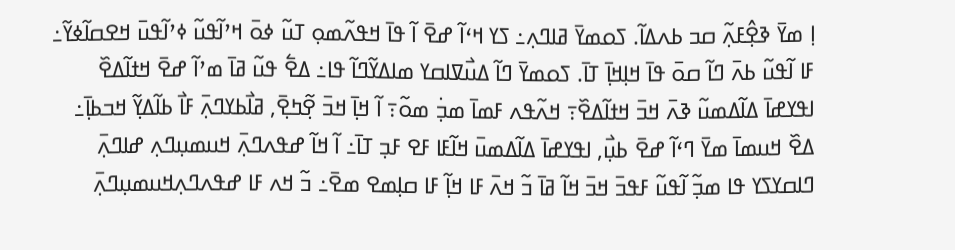ߊ߲ ߘߌ߫ ߢߐ߲߮ߓߍ߲߬ ߛߏ ߕߍߡߊ߬. ߖߋߘߌ߫ ߥߊߣߍ߲߸ ߖߌ ߞߵߊ߬ ߝߐ߫ ߊ߬ ߟߊ߫ ߞߟߍ߬ߘߋ߲ ߠߎ߬ ߦߋ߫ ߞߴߊ߬ߟߎ߬ ߦߴߊ߬ߟߎ߫ ߞߐߛߊ߬ߦߌ߬߸ ߓߊ ߊ߬ߟߎ߬ ߕߍ߫ ߣߊ߬ ߛߋ߫ ߟߊ߫ ߞߊ߲ߞߊ߲߫ ߠߊ߫. ߖߋߘߌ߫ ߣߊ߬ ߡߎ߯ߜߊߛߌ ߘߊߡߌ߬ߣߊ߬ ߟߊ߸ ߡߐ߱ ߟߎ߬ ߥߊ߫ ߘߴߊ߬ ߝߐ߫ ߞߙߊ߬ߡߐ߰ ߊߟߌߝߊ߫ ߡߊ߬ߡߘߎ߬ ߢߍ߫ ߞߏ߫ ߞߙߊ߬ߡߐ߰߹ ߞߍ߬ߟߍ ߓߘߊ߫ ߘߏ߲߭ ߘߋ߬߹ ߊ߬ ߞߊ߲߫ ߞߏ߫ ߐ߲߬ߤߐ߲߫, ߥߊ߯ߕߌߣߍ߲߫ ߓߊ߯ ߕߊ߬ߡߌ߲߬ ߞߏߕߊ߲߫߸ ߡߐ߰ ߞߎߘߊ߫ ߘߌ߫ ߣߵߊ߬ ߝߐ߫ ߕߎ߲߯, ߊߟߌߝߊ߫ ߡߊ߬ߡߘߎ߫ ߞߊ߬ߓߊ ߓߐ ߓߏ߲ ߠߊ߫߸ ߊ߬ ߞߊ߬ ߝߟߍߣߍ߲߫ ߞߎߘߎ߲ߣߍ߲ ߝߊߣߍ߲߫ ߣߊߛߌߖߌ ߟߊ ߘߏ߲߬ ߊ߬ߟߎ߬ ߓߟߏ߫ ߞߏ߫ ߞߊ߬ ߥߊ߫ ߏ߬ ߞߍ߫ ߓߊ ߞߊ߲߬ ߓߊ ߛߊ߲ߘߐ ߘߐ߫߸ ߏ߬ ߞߍ ߓߊ ߝߟߍߣߍ߲ߞߎߘߎ߲ߣߍ߲߫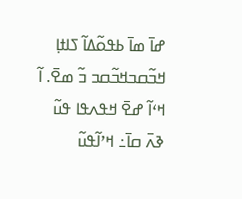ߝߊ߫ ߘߊ߫ ߕߟߋ߬ߡߊ߬ ߖߊߙߊ߲ ߞߏ߬ߛߏߞߏ߬ߛߏ ߏ߬ ߘߐ߫. ߊ߬ ߞߵߊ߬ ߝߐ߫ ߞߟߍߟߊ ߟߎ߬ ߢߍ߫ ߛߊ߫߸ ߞߴߊ߬ߟߎ߬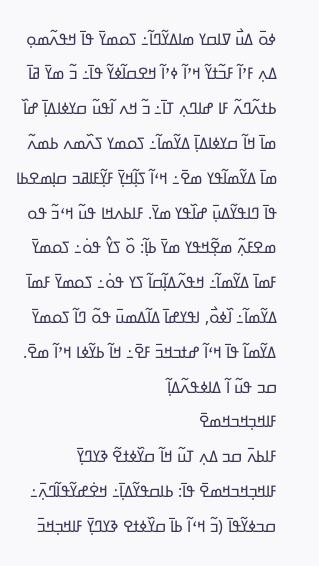ߦߋ߫ ߡߎ߯ ߜߊߛߌ ߘߊߡߌ߬ߣߊ߬߸ ߖߋߘߌ߫ ߟߊ߫ ߞߟߍ߬ߘߋ߲ ߡߍ߲ ߓߴߊ߬ ߓߏ߬ߙߌ߬ ߞߴߊ߬ ߦߴߊ߬ ߞߐߛߊ߬ߦߌ߬ ߟߊ߫߸ ߏ߬ ߘߌ߫ ߥߊ߫ ߕߙߍ߬ߣߍ߬ ߓߊ ߝߊߣߍ߲ ߠߊ߫߸ ߏ߬ ߞߍ ߊ߬ߟߎ߬ ߛߌߦߊߡߊ߲߫ ߝߊ߰ ߘߊ߫ ߞߊ߬ ߛߌߦߊߡߊ߲߫ ߡߌ߬ߘߊ߬߸ ߖߋߘߌ ߖߍ߰ߘߍ ߕߘߍ߬ ߘߊ߫ ߡߌ߬ߘߊ߬ߟߌ ߘߐ߫߸ ߞߵߊ߬ ߖߊ߲߬ߞߌ߲߫ ߓߌ߲߬ߓߊߥߏ ߛߊ߲ߘߐߕߊ ߟߊ߫ ߣߊߟߌ߬ߡߎ߲߫ ߝߊ߰ߟߌ ߘߌ߫. ߓߊߕߍߞߊ ߟߎ߬ ߞߵߏ߬ ߟߋ ߘߐߓߍ߲߬ ߘߐ߲߬ߞߟߌ ߘߌ߫ ߕߊ߲߬: ߋ߰ ߖߌ߮ ߟߋ߭߸ ߖߋߘߌ߫ ߓߘߊ߫ ߡߌ߬ߘߊ߬߸ ߞߟߍ߬ߡߊ߲߬ߛߊ߬ ߖߌ ߟߋ߭߸ ߖߋߘߌ߫ ߓߘߊ߫ ߡߌ߬ߘߊ߬߸ ߊ߰ߦߋ߯, ߊߟߌߝߊ߫ ߡߊ߬ߡߘߎ߫ ߟߋ߬ ߣߊ߬ ߖߋߘߌ߫ ߡߌ߬ߘߊ߬ ߟߊ߫ ߞߵߊ߬ ߝߙߏߞߏ߫ ߓߐ߫߸ ߞߊ߬ ߕߌ߬ߦߊ ߞߴߊ߬ ߘߐ߫.
ߛߏ ߟߎ߬ ߊ߬ ߡߊߦߟߍ߬ߡߊ߲߬
ߓߊߞߏ߲ߞߏߞߘߐ߫
ߓߊߕߍ߫ ߛߏ ߡߍ߲ ߠߎ߬ ߞߊ߬ ߛߌ߰ߦߙߐ߬ ߢߌߣߌ߲߫ ߓߊߞߏ߲ߞߏߞߘߐ߫ ߟߊ߫: ߕߊߛߟߌ߬ߡߊ߲߫߸ ߞߐ߭ߝߌ߬ߟߊ߬ߣߍ߲߫߸ ߛߏߦߌ߬ߟߊ߫ (ߏ߬ ߞߵߊ߬ ߕߊ߫ ߛߌ߰ߦߙߐ ߢߌߣߌ߲߫ ߓߊߞߏ߲ߞߏ߫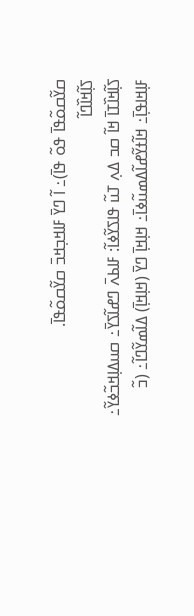ߛߌ߬ߛߋ߬ߟߊ߫ ߟߋ߬ ߟߊ߫)߸ ߊ߬ ߣߌ߫ ߓߊߞߏ߲ߞߏ߫ ߛߌ߬ߛߋ߬ߟߊ߫.
ߖߊ߲߬ߞߊ߰ߣߊ߬
ߖߊ߲߬ߞߊ߰ߠߊ߫ ߞߊ߬ ߛߏ ߡߍ߲ ߠߎ߬ ߟߊߖߌ߬ߦߊ߬: ߓߊߕߍ߫ ߣߝߊ߬ߖߌ߫߸ ߛߎߡߊ߲ߞߏ߬ߦߌ߬߸ ߓߊ߲ߞߊߟߊ߲߫߸ ߞߊ߬ߙߌ߬ߝߊ߬ߡߘߎ߬ߦߊ߫߸ ߞߊ߲ߞߊ߲߫ ߣߌ߫ (ߞߊ߲ߞߊ߲߫) ߡߊ߬ߘߌ߬ߣߊ߬߸ (ߏ߬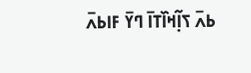ߕߍ߫ ߖߊ߲߬ߞߊ߰ߠߊ߫ ߣߌ߫ ߓߊߕߍ߫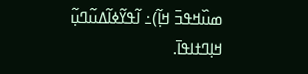ߘߎ߰ߞߟߏ߫ ߞߊ߲߬)߸ ߊ߬ߟߌ߬ߦߊ߬ߡߎ߬ߣߎ߲߬ ߞߊ߲ߣߙߊߟߊ߫.